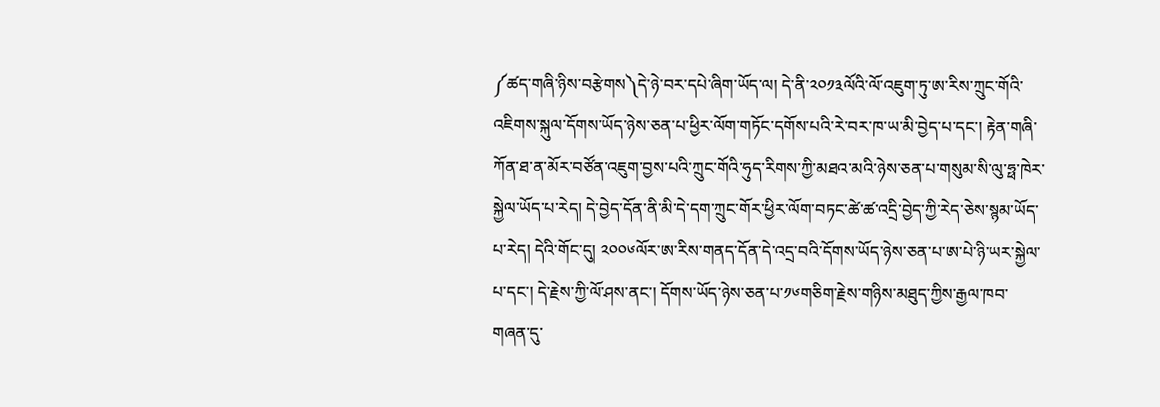༼ཚད་གཞི་ཉིས་བརྩེགས༽དེ་ཉེ་བར་དཔེ་ཞིག་ཡོད་ལ། དེ་ནི་༢༠༡༣ལོའི་ལོ་འཇུག་ཏུ་ཨ་རིས་ཀྲུང་གོའི་འཇིགས་སྐུལ་དོགས་ཡོད་ཉེས་ཅན་པ་ཕྱིར་ལོག་གཏོང་དགོས་པའི་རེ་བར་ཁ་ཡ་མི་བྱེད་པ་དང་། རྟེན་གཞི་ཀོན་ཐ་ན་མོར་བཙོན་འཇུག་བྱས་པའི་ཀྲུང་གོའི་ཧུད་རིགས་ཀྱི་མཐའ་མའི་ཉེས་ཅན་པ་གསུམ་སི་ལུ་ཧྥ་ཁེར་སྐྱེལ་ཡོད་པ་རེད། དེ་བྱེད་དོན་ནི་མི་དེ་དག་ཀྲུང་གོར་ཕྱིར་ལོག་བཏང་ཚེ་ཚ་འདྲི་བྱེད་ཀྱི་རེད་ཅེས་སྙམ་ཡོད་པ་རེད། དེའི་གོང་དུ། ༢༠༠༦ལོར་ཨ་རིས་གནད་དོན་དེ་འདྲ་བའི་དོགས་ཡོད་ཉེས་ཅན་པ་ཨ་པེ་ཉི་ཡར་སྐྱེལ་པ་དང་། དེ་རྗེས་ཀྱི་ལོ་ཤས་ནང་། དོགས་ཡོད་ཉེས་ཅན་པ་༡༦གཅིག་རྗེས་གཉིས་མཐུད་ཀྱིས་རྒྱལ་ཁབ་གཞན་དུ་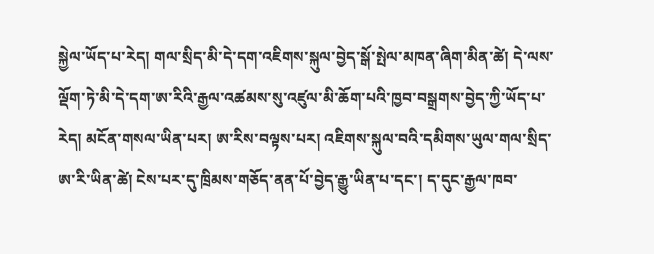སྐྱེལ་ཡོད་པ་རེད། གལ་སྲིད་མི་དེ་དག་འཇིགས་སྐུལ་བྱེད་སྒོ་སྤེལ་མཁན་ཞིག་མིན་ཚེ། དེ་ལས་ལྡོག་ཏེ་མི་དེ་དག་ཨ་རིའི་རྒྱལ་འཚམས་སུ་འཛུལ་མི་ཆོག་པའི་ཁྱབ་བསྒྲགས་བྱེད་ཀྱི་ཡོད་པ་རེད། མངོན་གསལ་ཡིན་པར། ཨ་རིས་བལྟས་པར། འཇིགས་སྐུལ་བའི་དམིགས་ཡུལ་གལ་སྲིད་ཨ་རི་ཡིན་ཚེ། ངེས་པར་དུ་ཁྲིམས་གཅོད་ནན་པོ་བྱེད་རྒྱུ་ཡིན་པ་དང་། ད་དུང་རྒྱལ་ཁབ་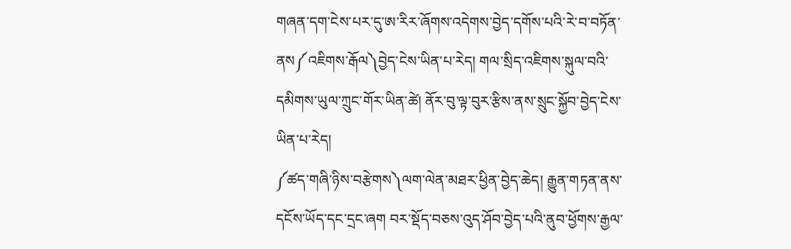གཞན་དག་ངེས་པར་དུ་ཨ་རིར་ཞོགས་འདེགས་བྱེད་དགོས་པའི་རེ་བ་བཏོན་ནས༼འཇིགས་རྒོལ༽བྱེད་ངེས་ཡིན་པ་རེད། གལ་སྲིད་འཇིགས་སྐུལ་བའི་དམིགས་ཡུལ་ཀྲུང་གོར་ཡིན་ཚེ། ནོར་བུ་ལྟ་བུར་རྩིས་ནས་སྲུང་སྐྱོབ་བྱེད་ངེས་ཡིན་པ་རེད།
༼ཚད་གཞི་ཉིས་བརྩེགས༽ལག་ལེན་མཐར་ཕྱིན་བྱེད་ཆེད། རྒྱུན་གཏན་ནས་དངོས་ཡོད་དང་དྲང་ཞག བར་སྡོད་བཅས་འུད་ཤོབ་བྱེད་པའི་ནུབ་ཕྱོགས་རྒྱལ་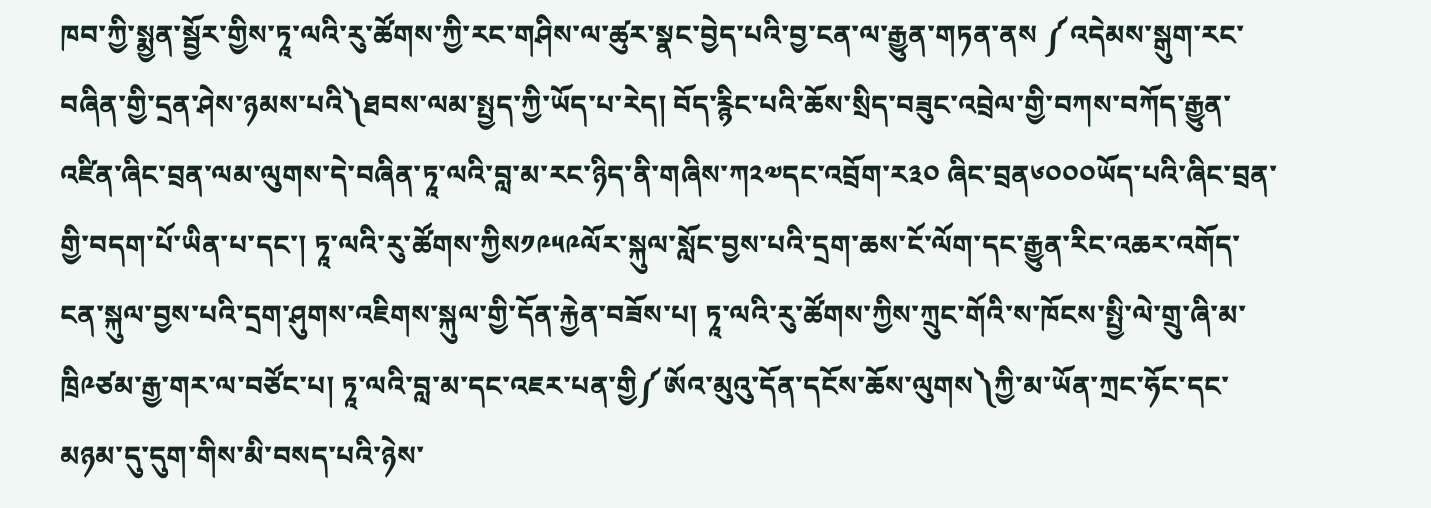ཁབ་ཀྱི་སྨྱན་སྦྱོར་གྱིས་ཏཱ་ལའི་རུ་ཚོགས་ཀྱི་རང་གཤིས་ལ་ཚུར་སྣང་བྱེད་པའི་བྱ་ངན་ལ་རྒྱུན་གཏན་ནས ༼འདེམས་སྒུག་རང་བཞིན་གྱི་དྲན་ཤེས་ཉམས་པའི༽ཐབས་ལམ་སྤྱད་ཀྱི་ཡོད་པ་རེད། བོད་རྙིང་པའི་ཆོས་སྲིད་བཟུང་འབྲེལ་གྱི་བཀས་བཀོད་རྒྱུན་འཛིན་ཞིང་བྲན་ལམ་ལུགས་དེ་བཞིན་ཏཱ་ལའི་བླ་མ་རང་ཉིད་ནི་གཞིས་ཀ༢༧དང་འབྲོག་ར༣༠ ཞིང་བྲན༦༠༠༠ཡོད་པའི་ཞིང་བྲན་གྱི་བདག་པོ་ཡིན་པ་དང་། ཏཱ་ལའི་རུ་ཚོགས་ཀྱིས༡༩༥༩ལོར་སྐུལ་སློང་བྱས་པའི་དྲག་ཆས་ངོ་ལོག་དང་རྒྱུན་རིང་འཆར་འགོད་ངན་སྐུལ་བྱས་པའི་དྲག་ཤུགས་འཇིགས་སྐུལ་གྱི་དོན་རྐྱེན་བཟོས་པ། ཏཱ་ལའི་རུ་ཚོགས་ཀྱིས་ཀྲུང་གོའི་ས་ཁོངས་སྤྱི་ལེ་གྲུ་ཞི་མ་ཁྲི༩ཙམ་རྒྱ་གར་ལ་བཙོང་པ། ཏཱ་ལའི་བླ་མ་དང་འཇར་པན་གྱི༼ཨོའ་མུའུ་དོན་དངོས་ཆོས་ལུགས༽ཀྱི་མ་ཡོན་ཀྲང་ཧོང་དང་མཉམ་དུ་དུག་གིས་མི་བསད་པའི་ཉེས་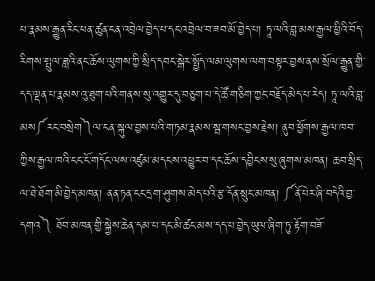པ་རྣམས་རྒྱུན་རིང་ཕན་ཚུན་ངན་འབྲེལ་བྱེད་པ་དང་འབྲེལ་བ་ཟབ་མོ་བྱེད་པ། ཏཱ་ལའི་བླ་མས་རྒྱལ་ཕྱིའི་བོད་རིགས་སྤུལ་ཟླའི་ནང་ཆོས་ལུགས་ཀྱི་སྲིད་དབང་སྒེར་སྤྱོད་ལམ་ལུགས་ལག་བསྟར་བྱས་ནས་སྲོལ་རྒྱུན་གྱི་དད་ལྡན་པ་རྣམས་འུ་ཐུག་པའི་གནས་སུ་འགྱུར་དུ་བཅུག་པ་དེ་ཚོ་གཅིག་ཀྱང་བརྗོད་མེད་པ་རེད། ཏཱ་ལའི་བླ་མས༼རང་བསྲེག༽ལ་ངན་སྐུལ་བྱས་པའི་གཏམ་རྣམས་སྦ་གསང་བྱས་རྗེས། ནུབ་ཕྱོགས་རྒྱལ་ཁབ་ཀྱིས་རྒྱལ་ཁའི་ངང་ངོ་གདོང་ལས་འཛུམ་མདངས་འཕྱུར་བ་དང་ཆོས་དབྱིངས་སུ་ཞུགས་མཁན། ཆབ་སྲིད་ལ་ཐེ་ཐོག་མི་བྱེད་མཁན། ནན་ཏན་ངང་དྲག་ཤུགས་མེད་པའི་རྩ་དོན་སྲུང་མཁན། ༼ནོ་པེར་ཞི་བདེའི་བྱ་དགའ༽ ཐོབ་མཁན་གྱི་སྐྱེས་ཆེན་དམ་པ་དང་མི་ཚང་མས་དད་པ་བྱེད་ཡུལ་ཞིག་ཏུ་རྟོག་བཟོ་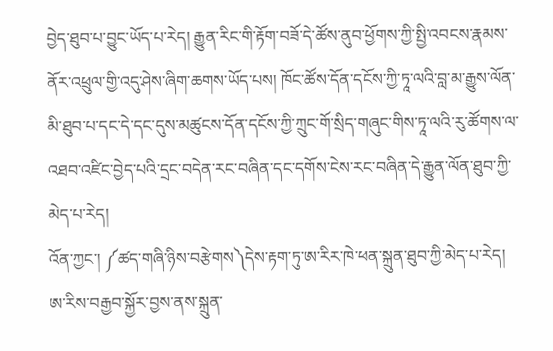བྱེད་ཐུབ་པ་བྱུང་ཡོད་པ་རེད། རྒྱུན་རིང་གི་རྟོག་བཟོ་དེ་ཚོས་ནུབ་ཕྱོགས་ཀྱི་སྤྱི་འབངས་རྣམས་ནོར་འཕྲུལ་གྱི་འདུ་ཤེས་ཞིག་ཆགས་ཡོད་པས། ཁོང་ཚོས་དོན་དངོས་ཀྱི་ཏཱ་ལའི་བླ་མ་རྒྱུས་ལོན་མི་ཐུབ་པ་དང་དེ་དང་དུས་མཚུངས་དོན་དངོས་ཀྱི་ཀྲུང་གོ་སྲིད་གཞུང་གིས་ཏཱ་ལའི་རུ་ཚོགས་ལ་འཐབ་འཛིང་བྱེད་པའི་དྲང་བདེན་རང་བཞིན་དང་དགོས་ངེས་རང་བཞིན་དེ་རྒྱུན་ལོན་ཐུབ་ཀྱི་མེད་པ་རེད།
འོན་ཀྱང་། ༼ཚད་གཞི་ཉིས་བརྩེགས༽དེས་རྟག་ཏུ་ཨ་རིར་ཁེ་ཕན་སྐྲུན་ཐུབ་ཀྱི་མེད་པ་རེད། ཨ་རིས་བརྒྱབ་སྐྱོར་བྱས་ནས་སྐྲུན་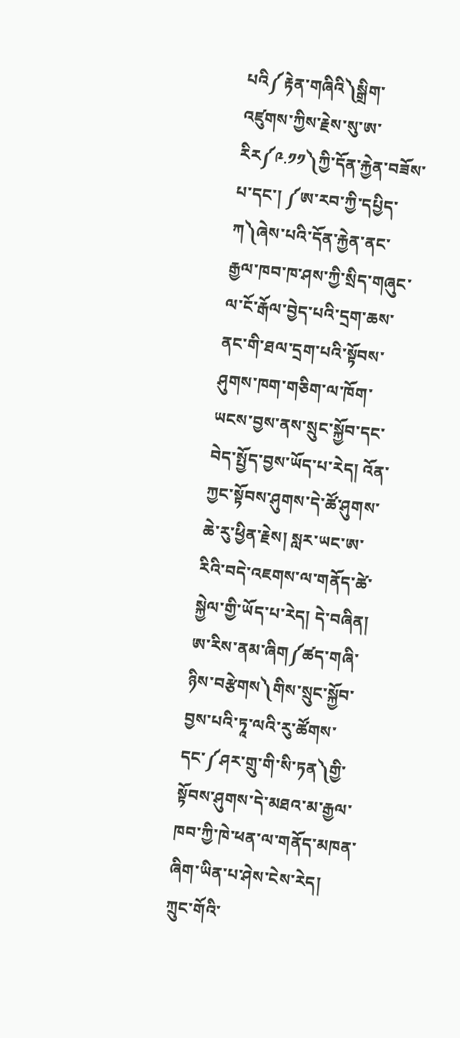པའི༼རྟེན་གཞིའི༽སྒྲིག་འཛུགས་ཀྱིས་རྗེས་སུ་ཨ་རིར༼༩.༡༡༽ཀྱི་དོན་རྐྱེན་བཟོས་པ་དང་། ༼ཨ་རབ་ཀྱི་དཔྱིད་ཀ༽ཞེས་པའི་དོན་རྐྱེན་ནང་རྒྱལ་ཁབ་ཁ་ཤས་ཀྱི་སྲིད་གཞུང་ལ་ངོ་རྒོལ་བྱེད་པའི་དྲག་ཆས་ནང་གི་ཐལ་དྲག་པའི་སྟོབས་ཤུགས་ཁག་གཅིག་ལ་ཁོག་ཡངས་བྱས་ནས་སྲུང་སྐྱོབ་དང་བེད་སྤྱོད་བྱས་ཡོད་པ་རེད། འོན་ཀྱང་སྟོབས་ཤུགས་དེ་ཚོ་ཤུགས་ཆེ་རུ་ཕྱིན་རྗེས། སླར་ཡང་ཨ་རིའི་བདེ་འཇགས་ལ་གནོད་ཚེ་སྐྱེལ་གྱི་ཡོད་པ་རེད། དེ་བཞིན། ཨ་རིས་ནམ་ཞིག༼ཚད་གཞི་ཉིས་བརྩེགས༽གིས་སྲུང་སྐྱོབ་བྱས་པའི་ཏཱ་ལའི་རུ་ཚོགས་དང་༼ཤར་གྲུ་གི་སི་ཏན༽གྱི་སྟོབས་ཤུགས་དེ་མཐའ་མ་རྒྱལ་ཁབ་ཀྱི་ཁེ་ཕན་ལ་གནོད་མཁན་ཞིག་ཡིན་པ་ཤེས་ངེས་རེད།
ཀྲུང་གོའི་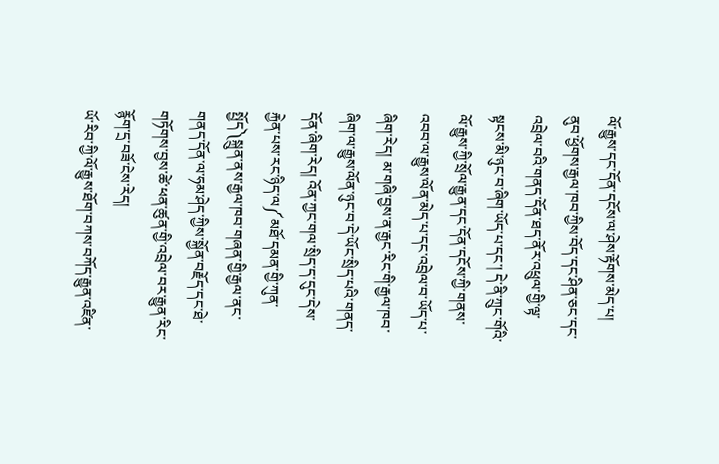ལོ་རྒྱུས་དང་དོན་དངོས་ལ་ཤེས་རྟོགས་མེད་པ།
ནུབ་ཕྱོགས་རྒྱལ་ཁབ་ཀྱིས་བོད་དང་ཤིན་ཅང་དང་འབྲེལ་བའི་གནད་དོན་ཐད་ནོར་འཕྲུལ་གྱི་ལྟ་སྟངས་མི་ཉུང་བ་ཞིག་ཡོད་པ་དང་། དེ་ནི་ཀྲུང་གོའི་ལོ་རྒྱུས་ཀྱི་སྲོལ་རྒྱུན་དང་དོན་དངོས་ཀྱི་གནས་འབབ་ལ་རྒྱུས་ལོན་མེད་པ་དང་འབྲེལ་བ་ཡོད་པ་ཞིག་རེད། མ་གཞི་བྱས་ན་རྒྱང་རིང་གི་རྒྱལ་ཁབ་ཞིག་ལ་རྒྱུས་ལོན་ཉུང་བ་དེ་ཡོང་སྲིད་པའི་གནད་དོན་ཞིག་རེད། འོན་ཀྱང་གལ་སྲིད་ད་དུང་དེས་རྐྱེན་པས་རང་ཉིད་ལ༼མཐོ་དམན་གྱི་ཀུན་སྤྱོད༽སྐྲུན་ནས་རྒྱལ་ཁབ་གཞན་གྱི་རྒྱལ་ནང་གནད་དོན་ལ་ཧམ་ཤེད་ཀྱིས་སྐྱོན་བརྗོད་དང་ཐེ་གཏོགས་བྱས་ཚེ་ཕན་ཚུན་གྱི་འབྲེལ་བར་རྒྱུན་རིང་རྙོག་དྲ་བཟོ་ངེས་རེད།
ཡོ་རིབ་ཀྱི་ལོ་རྒྱུས་ཐོག་བཀས་བཀོད་རྒྱུན་འཛིན་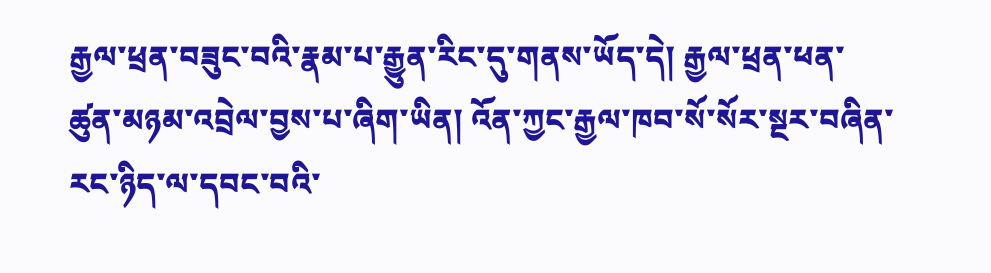རྒྱལ་ཕྲན་བཟུང་བའི་རྣམ་པ་རྒྱུན་རིང་དུ་གནས་ཡོད་དེ། རྒྱལ་ཕྲན་ཕན་ཚུན་མཉམ་འབྲེལ་བྱས་པ་ཞིག་ཡིན། འོན་ཀྱང་རྒྱལ་ཁབ་སོ་སོར་སྔར་བཞིན་རང་ཉིད་ལ་དབང་བའི་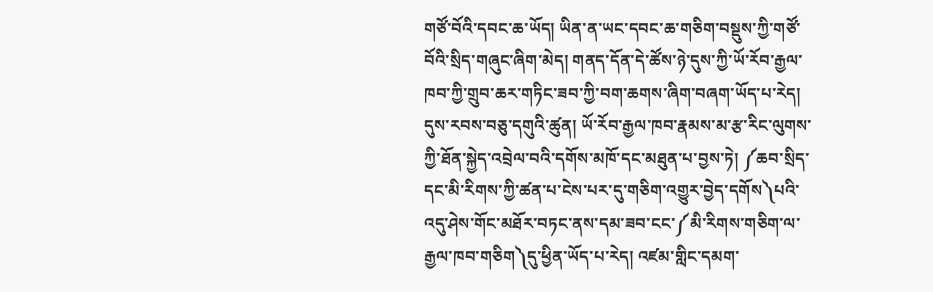གཙོ་བོའི་དབང་ཆ་ཡོད། ཡིན་ན་ཡང་དབང་ཆ་གཅིག་བསྡུས་ཀྱི་གཙོ་བོའི་སྲིད་གཞུང་ཞིག་མེད། གནད་དོན་དེ་ཚོས་ཉེ་དུས་ཀྱི་ཡོ་རོབ་རྒྱལ་ཁབ་ཀྱི་གྲུབ་ཆར་གཏིང་ཟབ་ཀྱི་བག་ཆགས་ཞིག་བཞག་ཡོད་པ་རེད། དུས་རབས་བཅུ་དགུའི་ཚུན། ཡོ་རོབ་རྒྱལ་ཁབ་རྣམས་མ་རྩ་རིང་ལུགས་ཀྱི་ཐོན་སྐྱེད་འབྲེལ་བའི་དགོས་མཁོ་དང་མཐུན་པ་བྱས་ཏེ། ༼ཆབ་སྲིད་དང་མི་རིགས་ཀྱི་ཚན་པ་ངེས་པར་དུ་གཅིག་འགྱུར་བྱེད་དགོས༽པའི་འདུ་ཤེས་གོང་མཐོར་བཏང་ནས་དམ་ཟབ་ངང་༼མི་རིགས་གཅིག་ལ་རྒྱལ་ཁབ་གཅིག༽དུ་ཕྱིན་ཡོད་པ་རེད། འཛམ་གླིང་དམག་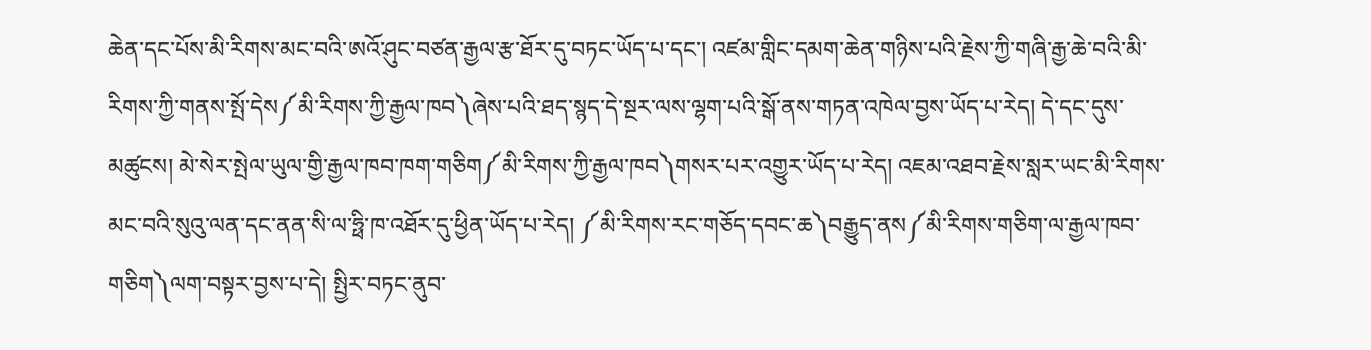ཆེན་དང་པོས་མི་རིགས་མང་བའི་ཨའོ་ཤུང་བཙན་རྒྱལ་རྩ་ཐོར་དུ་བཏང་ཡོད་པ་དང་། འཛམ་གླིང་དམག་ཆེན་གཉིས་པའི་རྗེས་ཀྱི་གཞི་རྒྱ་ཆེ་བའི་མི་རིགས་ཀྱི་གནས་སྤོ་དེས༼མི་རིགས་ཀྱི་རྒྱལ་ཁབ༽ཞེས་པའི་ཐད་སྙད་དེ་སྔར་ལས་ལྷག་པའི་སྒོ་ནས་གཏན་འཁེལ་བྱས་ཡོད་པ་རེད། དེ་དང་དུས་མཚུངས། མེ་སེར་སྤེལ་ཡུལ་གྱི་རྒྱལ་ཁབ་ཁག་གཅིག༼མི་རིགས་ཀྱི་རྒྱལ་ཁབ༽གསར་པར་འགྱུར་ཡོད་པ་རེད། འཇམ་འཐབ་རྗེས་སླར་ཡང་མི་རིགས་མང་བའི་སུའུ་ལན་དང་ནན་སི་ལ་ཧྥི་ཁ་འཐོར་དུ་ཕྱིན་ཡོད་པ་རེད། ༼མི་རིགས་རང་གཅོད་དབང་ཆ༽བརྒྱུད་ནས༼མི་རིགས་གཅིག་ལ་རྒྱལ་ཁབ་གཅིག༽ལག་བསྟར་བྱས་པ་དེ། སྤྱིར་བཏང་ནུབ་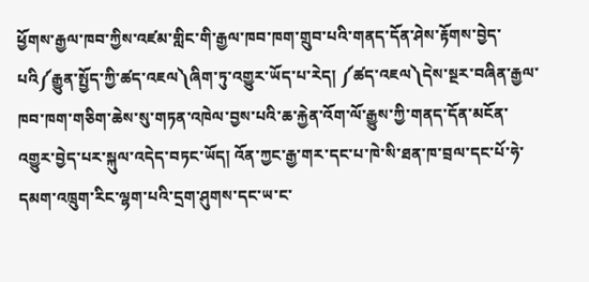ཕྱོགས་རྒྱལ་ཁབ་ཀྱིས་འཛམ་གླིང་གི་རྒྱལ་ཁབ་ཁག་གྲུབ་པའི་གནད་དོན་ཤེས་རྟོགས་བྱེད་པའི༼རྒྱུན་སྤྱོད་ཀྱི་ཚད་འཇལ༽ཞིག་ཏུ་འགྱུར་ཡོད་པ་རེད། ༼ཚད་འཇལ༽དེས་སྔར་བཞིན་རྒྱལ་ཁབ་ཁག་གཅིག་ཆེས་སུ་གཏན་འཁེལ་བྱས་པའི་ཆ་རྐྱེན་འོག་ལོ་རྒྱུས་ཀྱི་གནད་དོན་མངོན་འགྱུར་བྱེད་པར་སྐུལ་འདེད་བཏང་ཡོད། འོན་ཀྱང་རྒྱ་གར་དང་པ་ཁེ་སི་ཐན་ཁ་བྲལ་དང་པོ་ཧེ་དམག་འཁྲུག་རིང་ལྷག་པའི་དྲག་ཤུགས་དང་ཡ་ང་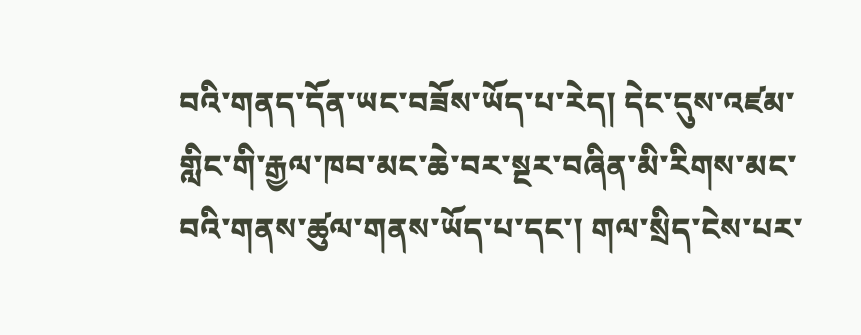བའི་གནད་དོན་ཡང་བཟོས་ཡོད་པ་རེད། དེང་དུས་འཛམ་གླིང་གི་རྒྱལ་ཁབ་མང་ཆེ་བར་སྔར་བཞིན་མི་རིགས་མང་བའི་གནས་ཚུལ་གནས་ཡོད་པ་དང་། གལ་སྲིད་ངེས་པར་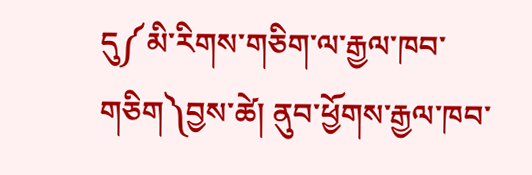དུ༼མི་རིགས་གཅིག་ལ་རྒྱལ་ཁབ་གཅིག༽བྱས་ཚེ། ནུབ་ཕྱོགས་རྒྱལ་ཁབ་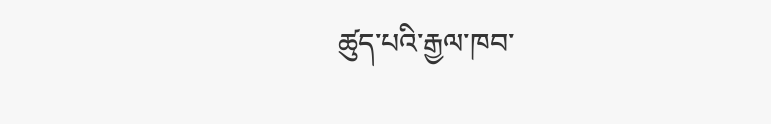ཚུད་པའི་རྒྱལ་ཁབ་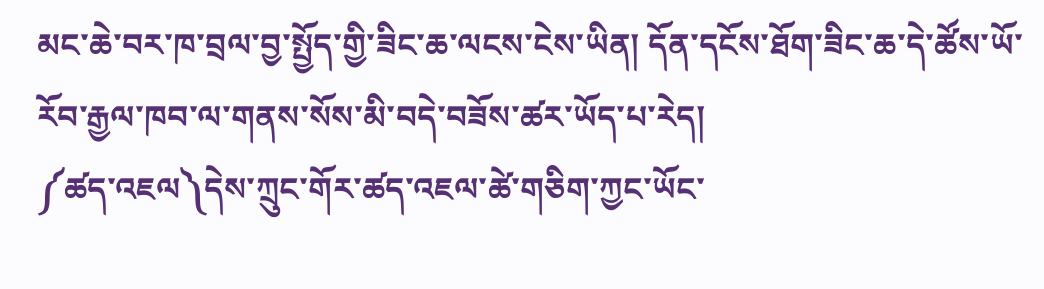མང་ཆེ་བར་ཁ་བྲལ་བྱ་སྤྱོད་གྱི་ཟིང་ཆ་ལངས་ངེས་ཡིན། དོན་དངོས་ཐོག་ཟིང་ཆ་དེ་ཚོས་ཡོ་རོབ་རྒྱལ་ཁབ་ལ་གནས་སོས་མི་བདེ་བཟོས་ཚར་ཡོད་པ་རེད།
༼ཚད་འཇལ༽དེས་ཀྲུང་གོར་ཚད་འཇལ་ཚེ་གཅིག་ཀྱང་ཡོང་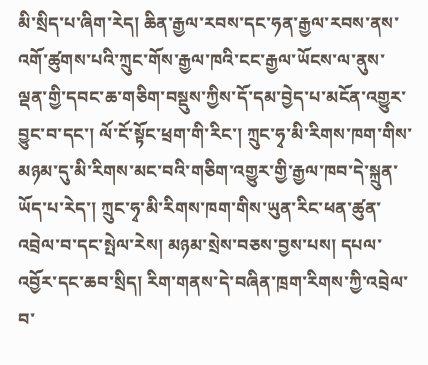མི་སྲིད་པ་ཞིག་རེད། ཆིན་རྒྱལ་རབས་དང་ཧན་རྒྱལ་རབས་ནས་འགོ་ཚུགས་པའི་ཀྲུང་གོས་རྒྱལ་ཁའི་ངང་རྒྱལ་ཡོངས་ལ་ནུས་ལྡན་གྱི་དབང་ཆ་གཅིག་བསྡུས་ཀྱིས་དོ་དམ་བྱེད་པ་མངོན་འགྱུར་བྱུང་བ་དང་། ལོ་ངོ་སྟོང་ཕྲག་གི་རིང་། ཀྲུང་ཧྭ་མི་རིགས་ཁག་གིས་མཉམ་དུ་མི་རིགས་མང་བའི་གཅིག་འགྱུར་གྱི་རྒྱལ་ཁབ་དེ་སྐྲུན་ཡོད་པ་རེད་། ཀྲུང་ཧྭ་མི་རིགས་ཁག་གིས་ཡུན་རིང་ཕན་ཚུན་འབྲེལ་བ་དང་སྤེལ་རེས། མཉམ་སྲེས་བཅས་བྱས་པས། དཔལ་འབྱོར་དང་ཆབ་སྲིད། རིག་གནས་དེ་བཞིན་ཁྲག་རིགས་ཀྱི་འབྲེལ་བ་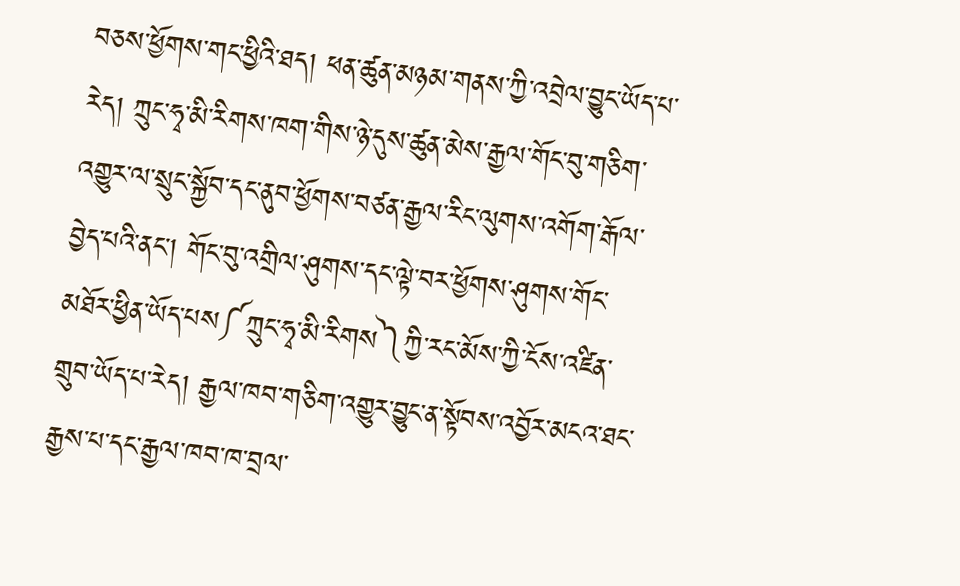བཅས་ཕྱོགས་གང་ཕྱིའི་ཐད། ཕན་ཚུན་མཉམ་གནས་ཀྱི་འབྲེལ་བྱུང་ཡོད་པ་རེད། ཀྲུང་ཧྭ་མི་རིགས་ཁག་གིས་ཉེ་དུས་ཚུན་མེས་རྒྱལ་གོང་བུ་གཅིག་འགྱུར་ལ་སྲུང་སྐྱོབ་དང་ནུབ་ཕྱོགས་བཙན་རྒྱལ་རིང་ལུགས་འགོག་རྒོལ་བྱེད་པའི་ནང་། གོང་བུ་འགྲིལ་ཤུགས་དང་ལྟེ་བར་ཕྱོགས་ཤུགས་གོང་མཐོར་ཕྱིན་ཡོད་པས༼ཀྲུང་ཧྭ་མི་རིགས༽ཀྱི་རང་མོས་ཀྱི་ངོས་འཛིན་གྲུབ་ཡོད་པ་རེད། རྒྱལ་ཁབ་གཅིག་འགྱུར་བྱུང་ན་སྟོབས་འབྱོར་མངའ་ཐང་རྒྱས་པ་དང་རྒྱལ་ཁབ་ཁ་བྲལ་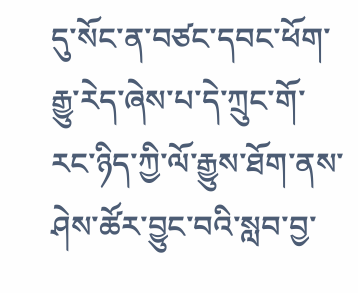དུ་སོང་ན་བཙང་དབང་ཕོག་རྒྱུ་རེད་ཞེས་པ་དེ་ཀྲུང་གོ་རང་ཉིད་ཀྱི་ལོ་རྒྱུས་ཐོག་ནས་ཤེས་ཚོར་བྱུང་བའི་སླབ་བྱ་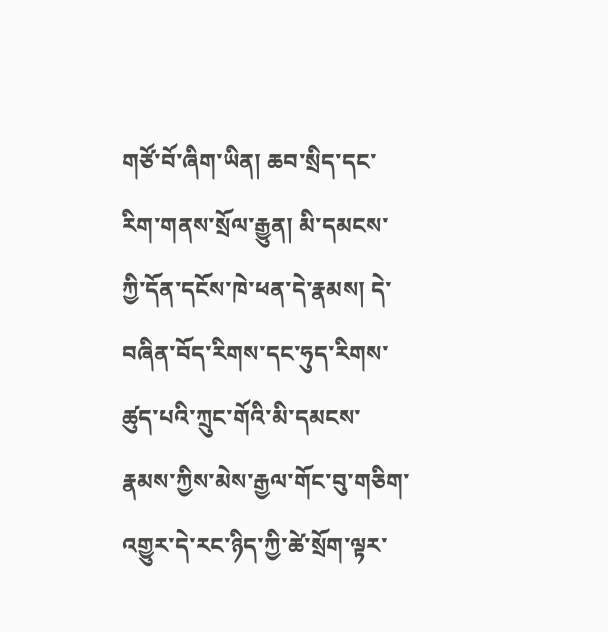གཙོ་བོ་ཞིག་ཡིན། ཆབ་སྲིད་དང་རིག་གནས་སྲོལ་རྒྱུན། མི་དམངས་ཀྱི་དོན་དངོས་ཁེ་ཕན་དེ་རྣམས། དེ་བཞིན་བོད་རིགས་དང་ཧུད་རིགས་ཚུད་པའི་ཀྲུང་གོའི་མི་དམངས་རྣམས་ཀྱིས་མེས་རྒྱལ་གོང་བུ་གཅིག་འགྱུར་དེ་རང་ཉིད་ཀྱི་ཚེ་སྲོག་ལྟར་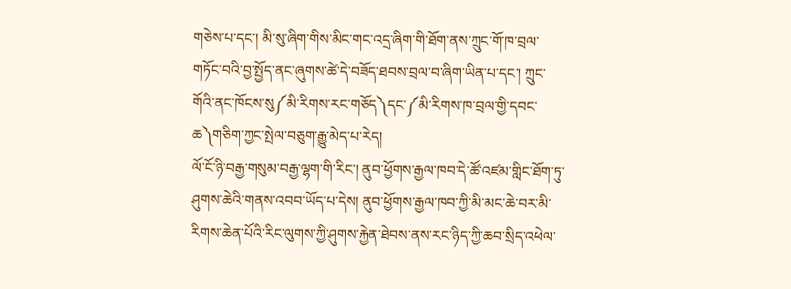གཅེས་པ་དང་། མི་སུ་ཞིག་གིས་མིང་གང་འདྲ་ཞིག་གི་ཐོག་ནས་ཀྲུང་གོ་ཁ་བྲལ་གཏོང་བའི་བྱ་སྤྱོད་ནང་ཞུགས་ཚེ་དེ་བཟོད་ཐབས་བྲལ་བ་ཞིག་ཡིན་པ་དང་། ཀྲུང་གོའི་ནང་ཁོངས་སུ༼མི་རིགས་རང་གཅོད༽དང་༼མི་རིགས་ཁ་བྲལ་གྱི་དབང་ཆ༽གཅིག་ཀྱང་སྤེལ་བཅུག་རྒྱུ་མེད་པ་རེད།
ལོ་ངོ་ཉི་བརྒྱ་གསུམ་བརྒྱ་ལྷག་གི་རིང་། ནུབ་ཕྱོགས་རྒྱལ་ཁབ་དེ་ཚོ་འཛམ་གླིང་ཐོག་ཏུ་ཤུགས་ཆེའི་གནས་འབབ་ཡོད་པ་དེས། ནུབ་ཕྱོགས་རྒྱལ་ཁབ་ཀྱི་མི་མང་ཆེ་བར་མི་རིགས་ཆེན་པོའི་རིང་ལུགས་ཀྱི་ཤུགས་རྐྱེན་ཐེབས་ནས་རང་ཉིད་ཀྱི་ཆབ་སྲིད་འཕེལ་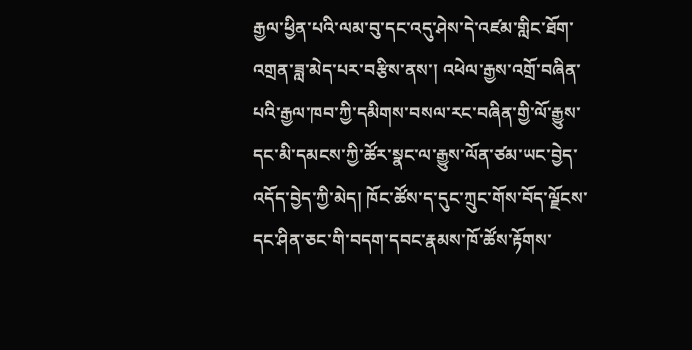རྒྱལ་ཕྱིན་པའི་ལམ་བུ་དང་འདུ་ཤེས་དེ་འཛམ་གླིང་ཐོག་འགྲན་ཟླ་མེད་པར་བརྩིས་ནས་། འཕེལ་རྒྱས་འགྲོ་བཞིན་པའི་རྒྱལ་ཁབ་ཀྱི་དམིགས་བསལ་རང་བཞིན་གྱི་ལོ་རྒྱུས་དང་མི་དམངས་ཀྱི་ཚོར་སྣང་ལ་རྒྱུས་ལོན་ཙམ་ཡང་བྱེད་འདོད་བྱེད་ཀྱི་མེད། ཁོང་ཚོས་ད་དུང་ཀྲུང་གོས་བོད་ལྗོངས་དང་ཤིན་ཅང་གི་བདག་དབང་རྣམས་ཁོ་ཚོས་རྟོགས་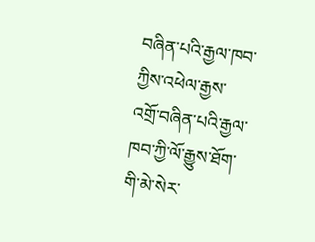བཞིན་པའི་རྒྱལ་ཁབ་ཀྱིས་འཕེལ་རྒྱས་འགྲོ་བཞིན་པའི་རྒྱལ་ཁབ་ཀྱི་ལོ་རྒྱུས་ཐོག་གི་མེ་སེར་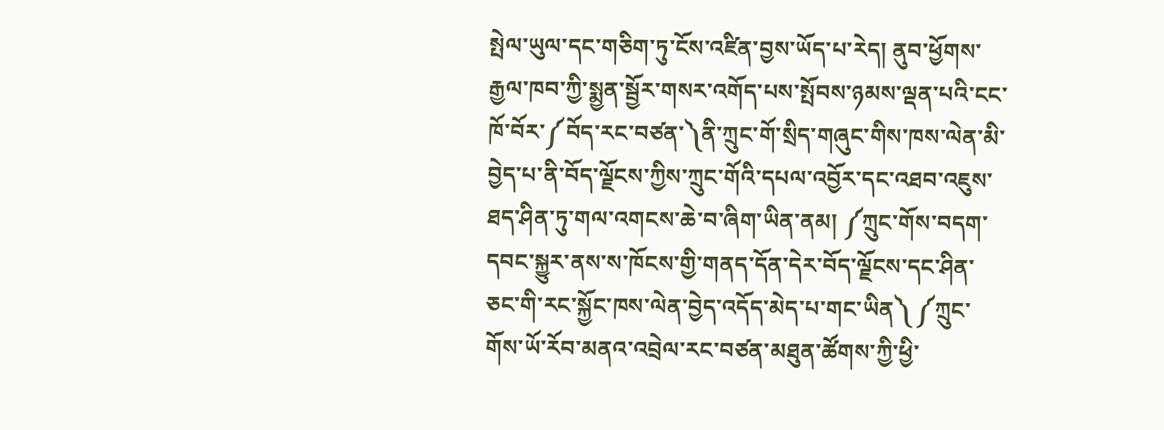སྤེལ་ཡུལ་དང་གཅིག་ཏུ་ངོས་འཛིན་བྱས་ཡོད་པ་རེད། ནུབ་ཕྱོགས་རྒྱལ་ཁབ་ཀྱི་སྨྱན་སྦྱོར་གསར་འགོད་པས་སྤོབས་ཉམས་ལྡན་པའི་ངང་ཁོ་བོར་༼བོད་རང་བཙན་༽ནི་ཀྲུང་གོ་སྲིད་གཞུང་གིས་ཁས་ལེན་མི་བྱེད་པ་ནི་བོད་ལྗོངས་ཀྱིས་ཀྲུང་གོའི་དཔལ་འབྱོར་དང་འཐབ་འཇུས་ཐད་ཤིན་ཏུ་གལ་འགངས་ཆེ་བ་ཞིག་ཡིན་ནམ། ༼ཀྲུང་གོས་བདག་དབང་སྐྱུར་ནས་ས་ཁོངས་གྱི་གནད་དོན་དེར་བོད་ལྗོངས་དང་ཤིན་ཅང་གི་རང་སྐྱོང་ཁས་ལེན་བྱེད་འདོད་མེད་པ་གང་ཡིན༽ ༼ཀྲུང་གོས་ཡོ་རོབ་མནའ་འབྲེལ་རང་བཙན་མཐུན་ཚོགས་ཀྱི་ཕྱི་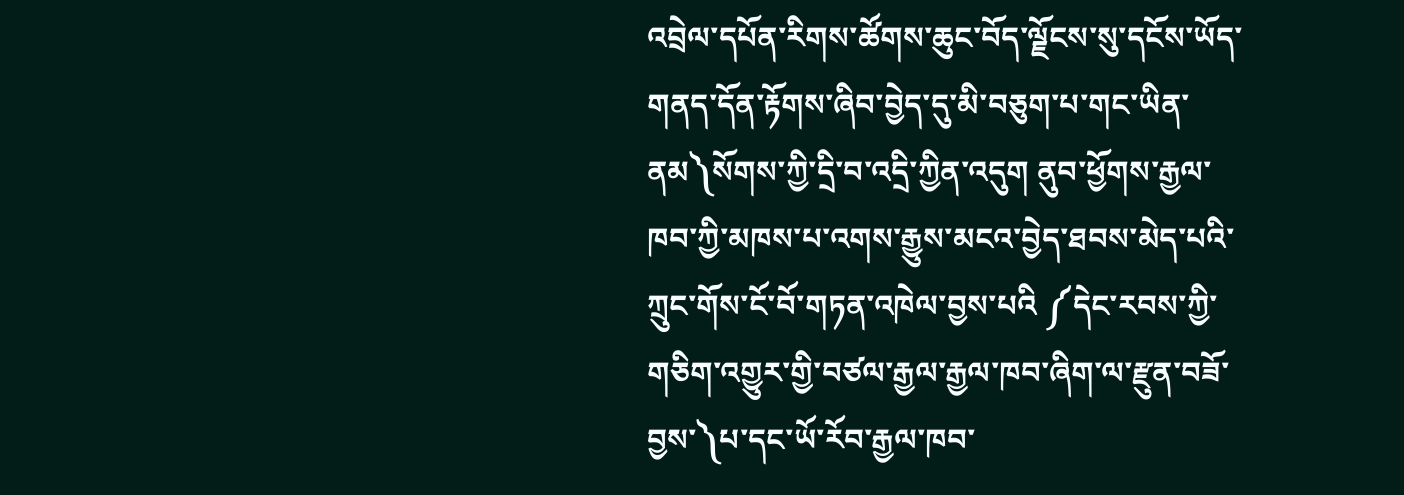འབྲེལ་དཔོན་རིགས་ཚོགས་ཆུང་བོད་ལྗོངས་སུ་དངོས་ཡོད་གནད་དོན་རྟོགས་ཞིབ་བྱེད་དུ་མི་བཅུག་པ་གང་ཡིན་ནམ༽སོགས་ཀྱི་དྲི་བ་འདྲི་ཀྱིན་འདུག ནུབ་ཕྱོགས་རྒྱལ་ཁབ་ཀྱི་མཁས་པ་འགས་རྒྱུས་མངའ་བྱེད་ཐབས་མེད་པའི་ཀྲུང་གོས་ངོ་བོ་གཏན་འཁེལ་བྱས་པའི ༼དེང་རབས་ཀྱི་གཅིག་འགྱུར་གྱི་བཙལ་རྒྱལ་རྒྱལ་ཁབ་ཞིག་ལ་རྫུན་བཟོ་བྱས་༽པ་དང་ཡོ་རོབ་རྒྱལ་ཁབ་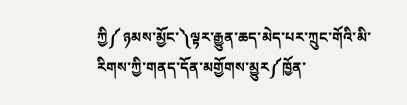ཀྱི༼ ཉམས་མྱོང་༽ལྟར་རྒྱུན་ཆད་མེད་པར་ཀྲུང་གོའི་མི་རིགས་ཀྱི་གནད་དོན་མགྱོགས་མྱུར༼ཁྱོན་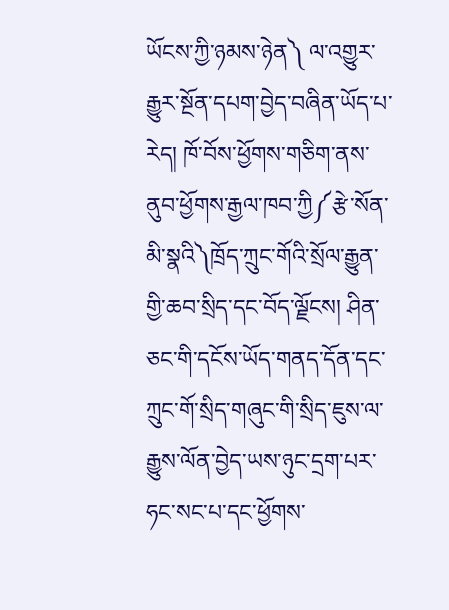ཡོངས་ཀྱི་ཉམས་ཉེན༽ ལ་འགྱུར་རྒྱུར་སྔོན་དཔག་བྱེད་བཞིན་ཡོད་པ་རེད། ཁོ་བོས་ཕྱོགས་གཅིག་ནས་ནུབ་ཕྱོགས་རྒྱལ་ཁབ་ཀྱི༼རྩེ་སོན་མི་སྣའི༽ཁྲོད་ཀྲུང་གོའི་སྲོལ་རྒྱུན་གྱི་ཆབ་སྲིད་དང་བོད་ལྗོངས། ཤིན་ཅང་གི་དངོས་ཡོད་གནད་དོན་དང་ཀྲུང་གོ་སྲིད་གཞུང་གི་སྲིད་ཇུས་ལ་རྒྱུས་ལོན་བྱེད་ཡས་ཉུང་དྲག་པར་ཧང་སང་པ་དང་ཕྱོགས་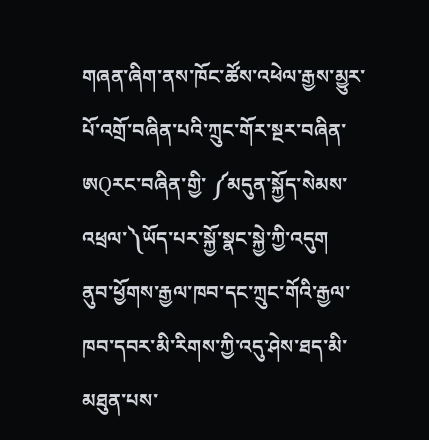གཞན་ཞིག་ནས་ཁོང་ཚོས་འཕེལ་རྒྱས་མྱུར་པོ་འགྲོ་བཞིན་པའི་ཀྲུང་གོར་སྔར་བཞིན་ཨQརང་བཞིན་གྱི་ ༼མདུན་སྐྱོད་སེམས་འཕྲལ་༽ཡོད་པར་སྐྱོ་སྣང་སྐྱེ་ཀྱི་འདུག
ནུབ་ཕྱོགས་རྒྱལ་ཁབ་དང་ཀྲུང་གོའི་རྒྱལ་ཁབ་དབར་མི་རིགས་ཀྱི་འདུ་ཤེས་ཐད་མི་མཐུན་པས་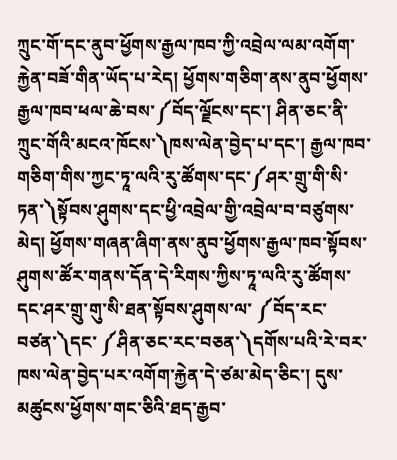ཀྲུང་གོ་དང་ནུབ་ཕྱོགས་རྒྱལ་ཁབ་ཀྱི་འབྲེལ་ལམ་འགོག་རྐྱེན་བཟོ་གིན་ཡོད་པ་རེད། ཕྱོགས་གཅིག་ནས་ནུབ་ཕྱོགས་རྒྱལ་ཁབ་ཕལ་ཆེ་བས་༼བོད་ལྗོངས་དང་། ཤིན་ཅང་ནི་ཀྲུང་གོའི་མངའ་ཁོངས་༽ཁས་ལེན་བྱེད་པ་དང་། རྒྱལ་ཁབ་གཅིག་གིས་ཀྱང་ཏཱ་ལའི་རུ་ཚོགས་དང་༼ཤར་གྲུ་གི་སི་ཏན་༽སྟོབས་ཤུགས་དང་ཕྱི་འབྲེལ་གྱི་འབྲེལ་བ་བཙུགས་མེད། ཕྱོགས་གཞན་ཞིག་ནས་ནུབ་ཕྱོགས་རྒྱལ་ཁབ་སྟོབས་ཤུགས་ཚོར་གནས་དོན་དེ་རིགས་ཀྱིས་ཏཱ་ལའི་རུ་ཚོགས་དང་ཤར་གྲུ་གུ་སི་ཐན་སྟོབས་ཤུགས་ལ་ ༼བོད་རང་བཙན་༽དང་ ༼ཤིན་ཅང་རང་བཅན་༽དགོས་པའི་རེ་བར་ཁས་ལེན་བྱེད་པར་འགོག་རྐྱེན་དེ་ཙམ་མེད་ཅིང་། དུས་མཚུངས་ཕྱོགས་གང་ཅིའི་ཐད་རྒྱབ་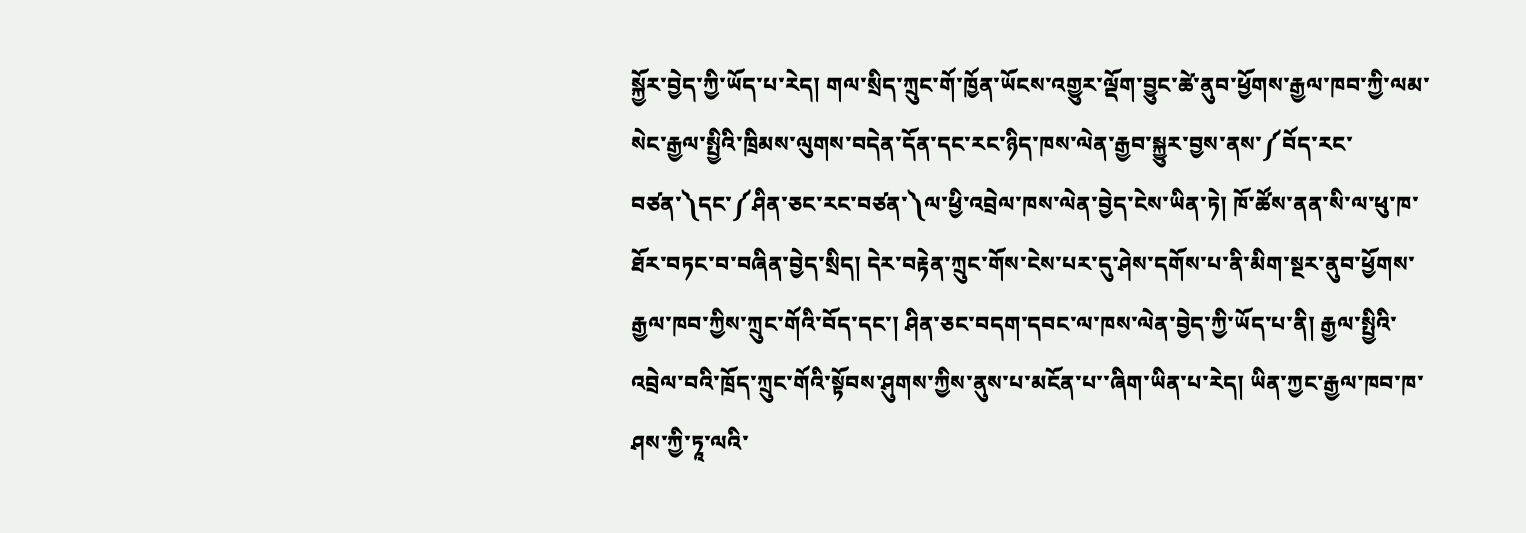སྐྱོར་བྱེད་ཀྱི་ཡོད་པ་རེད། གལ་སྲིད་ཀྲུང་གོ་ཁྱོན་ཡོངས་འགྱུར་ལྡོག་བྱུང་ཚེ་ནུབ་ཕྱོགས་རྒྱལ་ཁབ་ཀྱི་ལམ་སེང་རྒྱལ་སྤྱིའི་ཁྲིམས་ལུགས་བདེན་དོན་དང་རང་ཉིད་ཁས་ལེན་རྒྱབ་སྐྱུར་བྱས་ནས་༼བོད་རང་བཙན་༽དང་༼ཤིན་ཅང་རང་བཙན་༽ལ་ཕྱི་འབྲེལ་ཁས་ལེན་བྱེད་ངེས་ཡིན་ཏེ། ཁོ་ཚོས་ནན་སི་ལ་ཕུ་ཁ་ཐོར་བཏང་བ་བཞིན་བྱེད་སྲིད། དེར་བརྟེན་ཀྲུང་གོས་ངེས་པར་དུ་ཤེས་དགོས་པ་ནི་མིག་སྔར་ནུབ་ཕྱོགས་རྒྱལ་ཁབ་ཀྱིས་ཀྲུང་གོའི་བོད་དང་། ཤིན་ཅང་བདག་དབང་ལ་ཁས་ལེན་བྱེད་ཀྱི་ཡོད་པ་ནི། རྒྱལ་སྤྱིའི་འབྲེལ་བའི་ཁྲོད་ཀྲུང་གོའི་སྟོབས་ཤུགས་ཀྱིས་ནུས་པ་མངོན་པ་་ཞིག་ཡིན་པ་རེད། ཡིན་ཀྱང་རྒྱལ་ཁབ་ཁ་ཤས་ཀྱི་ཏཱ་ལའི་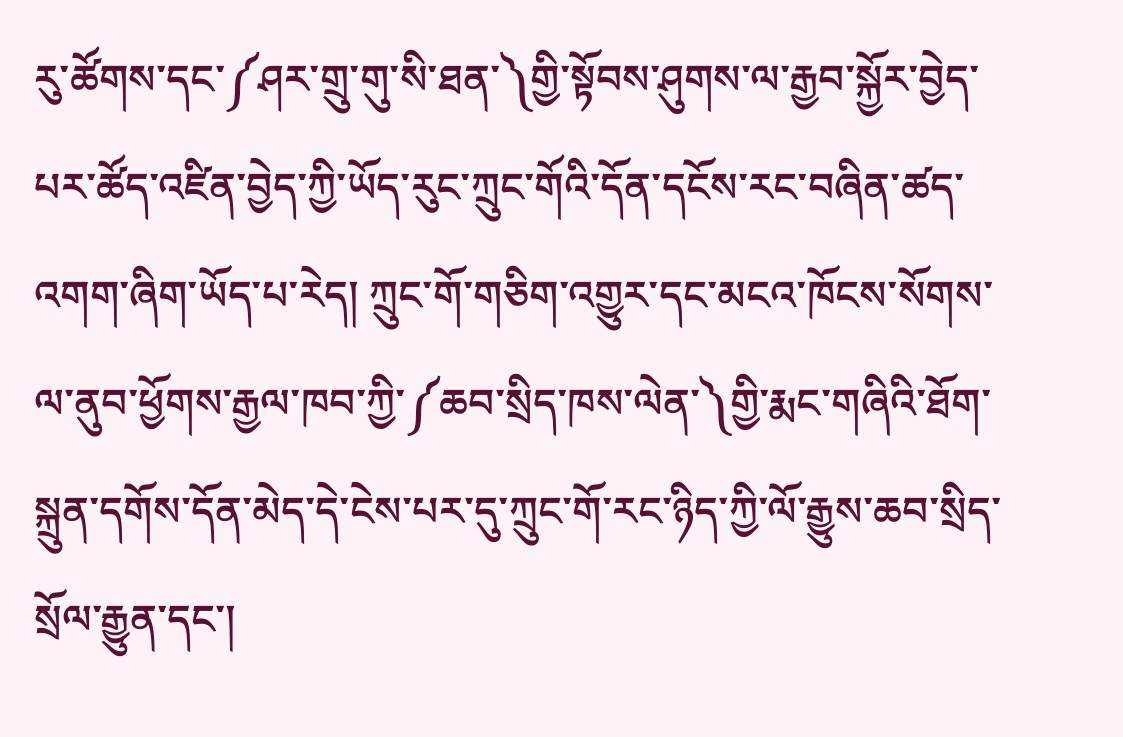རུ་ཚོགས་དང་༼ཤར་གྲུ་གུ་སི་ཐན་༽གྱི་སྟོབས་ཤུགས་ལ་རྒྱབ་སྐྱོར་བྱེད་པར་ཚོད་འཛིན་བྱེད་ཀྱི་ཡོད་རུང་ཀྲུང་གོའི་དོན་དངོས་རང་བཞིན་ཚད་འགག་ཞིག་ཡོད་པ་རེད། ཀྲུང་གོ་གཅིག་འགྱུར་དང་མངའ་ཁོངས་སོགས་ལ་ནུབ་ཕྱོགས་རྒྱལ་ཁབ་ཀྱི་༼ཆབ་སྲིད་ཁས་ལེན་༽གྱི་རྨང་གཞིའི་ཐོག་སྐྲུན་དགོས་དོན་མེད་དེ་ངེས་པར་དུ་ཀྲུང་གོ་རང་ཉིད་ཀྱི་ལོ་རྒྱུས་ཆབ་སྲིད་སྲོལ་རྒྱུན་དང་།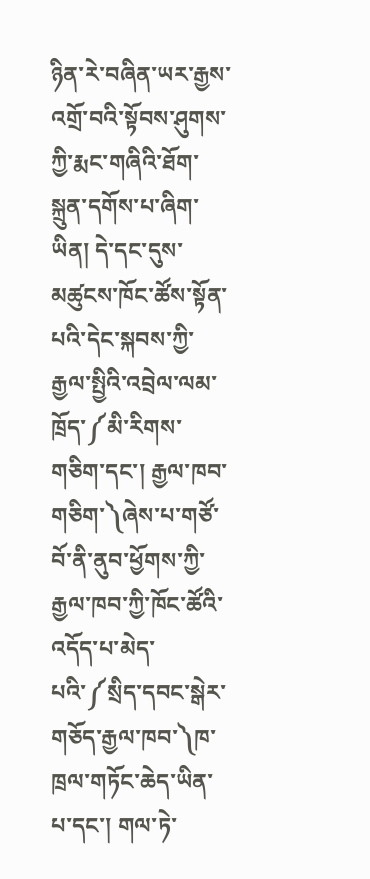ཉིན་རེ་བཞིན་ཡར་རྒྱས་འགྲོ་བའི་སྟོབས་ཤུགས་ཀྱི་རྨང་གཞིའི་ཐོག་སྐྲུན་དགོས་པ་ཞིག་ཡིན། དེ་དང་དུས་མཚུངས་ཁོང་ཚོས་སྟོན་པའི་དེང་སྐབས་ཀྱི་རྒྱལ་སྤྱིའི་འབྲེལ་ལམ་ཁྲོད་༼མི་རིགས་གཅིག་དང་། རྒྱལ་ཁབ་གཅིག་༽ཞེས་པ་གཙོ་བོ་ནི་ནུབ་ཕྱོགས་ཀྱི་རྒྱལ་ཁབ་ཀྱི་ཁོང་ཚོའི་འདོད་པ་མེད་པའི་༼སྲིད་དབང་སྒེར་གཅོད་རྒྱལ་ཁབ་༽ཁ་ཁྲལ་གཏོང་ཆེད་ཡིན་པ་དང་། གལ་ཏེ་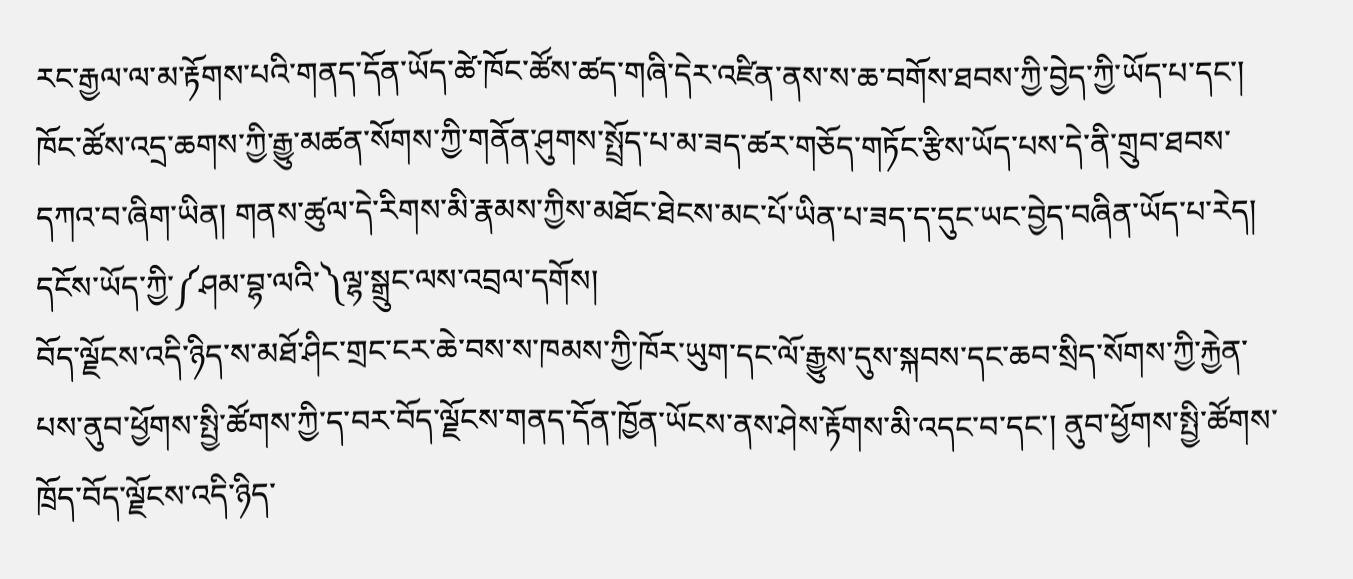རང་རྒྱལ་ལ་མ་རྟོགས་པའི་གནད་དོན་ཡོད་ཚེ་ཁོང་ཚོས་ཚད་གཞི་དེར་འཛིན་ནས་ས་ཆ་བགོས་ཐབས་ཀྱི་བྱེད་ཀྱི་ཡོད་པ་དང་། ཁོང་ཚོས་འདྲ་ཆགས་ཀྱི་རྒྱུ་མཚན་སོགས་ཀྱི་གནོན་ཤུགས་སྤྲོད་པ་མ་ཟད་ཚར་གཅོད་གཏོང་རྩིས་ཡོད་པས་དེ་ནི་གྲུབ་ཐབས་དཀའ་བ་ཞིག་ཡིན། གནས་ཚུལ་དེ་རིགས་མི་རྣམས་ཀྱིས་མཐོང་ཐེངས་མང་པོ་ཡིན་པ་ཟད་ད་དུང་ཡང་བྱེད་བཞིན་ཡོད་པ་རེད།
དངོས་ཡོད་ཀྱི་༼ཤམ་བྷ་ལའི་༽ལྷ་སྒྲུང་ལས་འབྲལ་དགོས།
བོད་ལྗོངས་འདི་ཉིད་ས་མཐོ་ཤིང་གྲང་ངར་ཆེ་བས་ས་ཁམས་ཀྱི་ཁོར་ཡུག་དང་ལོ་རྒྱུས་དུས་སྐབས་དང་ཆབ་སྲིད་སོགས་ཀྱི་རྐྱེན་པས་ནུབ་ཕྱོགས་སྤྱི་ཚོགས་ཀྱི་ད་བར་བོད་ལྗོངས་གནད་དོན་ཁྱོན་ཡོངས་ནས་ཤེས་རྟོགས་མི་འདང་བ་དང་། ནུབ་ཕྱོགས་སྤྱི་ཚོགས་ཁྲོད་བོད་ལྗོངས་འདི་ཉིད་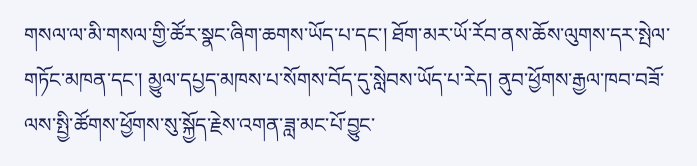གསལ་ལ་མི་གསལ་གྱི་ཚོར་སྣང་ཞིག་ཆགས་ཡོད་པ་དང་། ཐོག་མར་ཡོ་རོབ་ནས་ཆོས་ལུགས་དར་སྤེལ་གཏོང་མཁན་དང་། མྱུལ་དཔྱད་མཁས་པ་སོགས་བོད་དུ་སླེབས་ཡོད་པ་རེད། ནུབ་ཕྱོགས་རྒྱལ་ཁབ་བཟོ་ལས་སྤྱི་ཚོགས་ཕྱོགས་སུ་སྐྱོད་རྗེས་འགན་ཟླ་མང་པོ་བྱུང་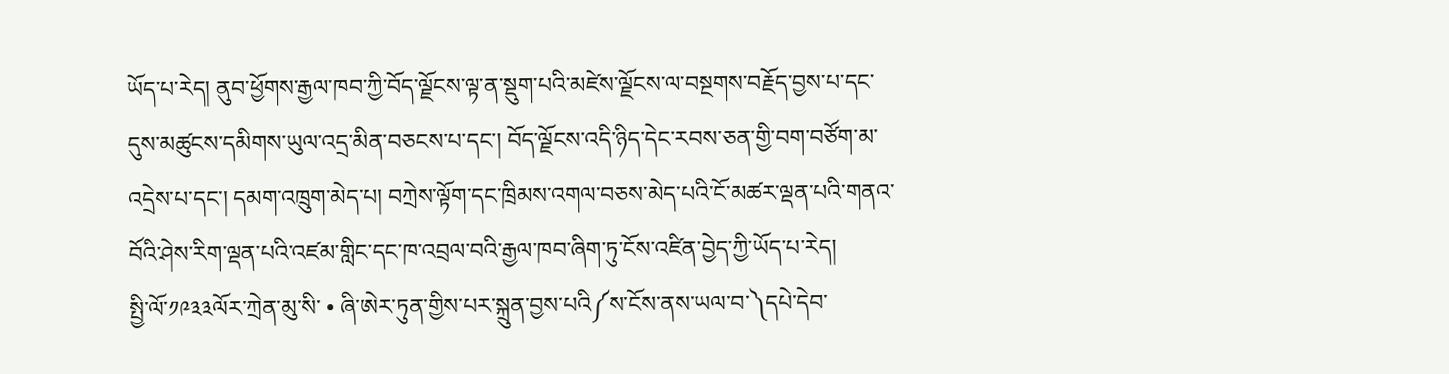ཡོད་པ་རེད། ནུབ་ཕྱོགས་རྒྱལ་ཁབ་ཀྱི་བོད་ལྗོངས་ལྟ་ན་སྡུག་པའི་མཛེས་ལྗོངས་ལ་བསྔགས་བརྗོད་བྱས་པ་དང་དུས་མཚུངས་དམིགས་ཡུལ་འདྲ་མིན་བཅངས་པ་དང་། བོད་ལྗོངས་འདི་ཉིད་དེང་རབས་ཅན་གྱི་བག་བཙོག་མ་འདྲེས་པ་དང་། དམག་འཁྲུག་མེད་པ། བཀྲེས་ལྟོག་དང་ཁྲིམས་འགལ་བཅས་མེད་པའི་ངོ་མཚར་ལྡན་པའི་གནའ་བོའི་ཤེས་རིག་ལྡན་པའི་འཛམ་གླིང་དང་ཁ་འབྲལ་བའི་རྒྱལ་ཁབ་ཞིག་ཏུ་ངོས་འཛིན་བྱེད་ཀྱི་ཡོད་པ་རེད།
སྤྱི་ལོ་༡༩༣༣ལོར་ཀྲེན་མུ་སི་ • ཞི་ཨེར་ཏུན་གྱིས་པར་སྐྲུན་བྱས་པའི༼ས་ངོས་ནས་ཡལ་བ་༽དཔེ་དེབ་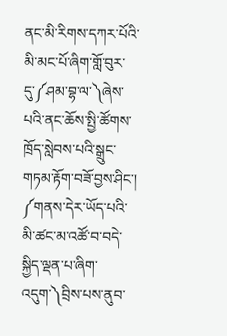ནང་མི་རིགས་དཀར་པོའི་མི་མང་པོ་ཞིག་གློ་བུར་དུ་༼ཤམ་བྷ་ལ་༽ཞེས་པའི་ནང་ཆོས་སྤྱི་ཚོགས་ཁྲོད་སླེབས་པའི་སྒྲུང་གཏམ་རྟོག་བཟོ་བྱས་ཤིང་། ༼གནས་དེར་ཡོད་པའི་མི་ཚང་མ་འཚོ་བ་བདེ་སྐྱིད་ལྡན་པ་ཞིག་འདུག་༽བྲིས་པས་ནུབ་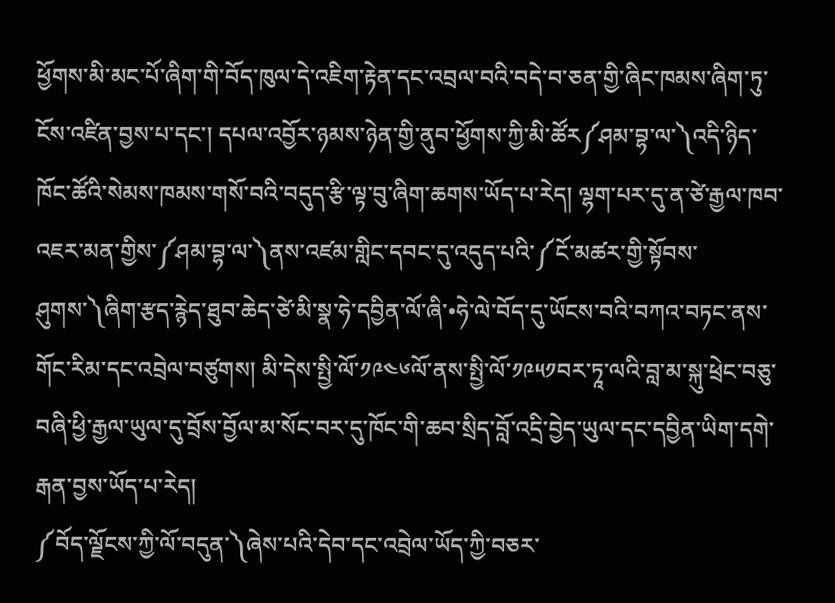ཕྱོགས་མི་མང་པོ་ཞིག་གི་བོད་ཁུལ་དེ་འཇིག་རྟེན་དང་འབྲལ་བའི་བདེ་བ་ཅན་གྱི་ཞིང་ཁམས་ཞིག་ཏུ་ངོས་འཛིན་བྱས་པ་དང་། དཔལ་འབྱོར་ཉམས་ཉེན་གྱི་ནུབ་ཕྱོགས་ཀྱི་མི་ཚོར༼ཤམ་བྷ་ལ་༽འདི་ཉིད་ཁོང་ཚོའི་སེམས་ཁམས་གསོ་བའི་བདུད་རྩི་ལྟ་བུ་ཞིག་ཆགས་ཡོད་པ་རེད། ལྷག་པར་དུ་ན་ཙེ་རྒྱལ་ཁབ་འཇར་མན་གྱིས་༼ཤམ་བྷ་ལ་༽ནས་འཛམ་གླིང་དབང་དུ་འདུད་པའི་༼ངོ་མཚར་གྱི་སྟོབས་ཤུགས་༽ཞིག་རྩད་རྙེད་ཐུབ་ཆེད་ཙེ་མི་སྣ་ཧེ་དབྱིན་ལོ་ཞི་•ཧེ་ལེ་བོད་དུ་ཡོངས་བའི་བཀའ་བཏང་ནས་གོང་རིམ་དང་འབྲེལ་བཙུགས། མི་དེས་སྤྱི་ལོ་༡༩༤༦ལོ་ནས་སྤྱི་ལོ་༡༩༥༡བར་ཏཱ་ལའི་བླ་མ་སྐུ་ཕྲེང་བཅུ་བཞི་ཕྱི་རྒྱལ་ཡུལ་དུ་བྲོས་བྱོལ་མ་སོང་བར་དུ་ཁོང་གི་ཆབ་སྲིད་བློ་འདྲི་བྱེད་ཡུལ་དང་དབྱིན་ཡིག་དགེ་རྒན་བྱས་ཡོད་པ་རེད།
༼བོད་ལྗོངས་ཀྱི་ལོ་བདུན་༽ཞེས་པའི་དེབ་དང་འབྲེལ་ཡོད་ཀྱི་བཅར་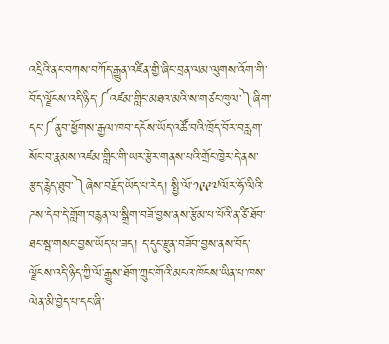འདྲིའི་ནང་བཀས་བཀོད་རྒྱུན་འཛིན་གྱི་ཞིང་བྲན་ལམ་ལུགས་འོག་གི་བོད་ལྗོངས་འདི་ཉིད་༼འཛམ་གླིང་མཐའ་མའི་ས་གཙང་ཁུལ་༽ཞིག་དང་༼ནུབ་ཕྱོགས་རྒྱལ་ཁབ་དངོས་ཡོད་འཚོ་བའི་ཁྲོད་བོར་བརླག་སོང་བ་རྣམས་འཛམ་གླིང་གི་ཡར་རྩེར་གནས་པའི་གྲོང་ཁྱེར་དེ་ནས་རྩད་རྙེད་ཐུབ་༽ཞེས་བརྗོད་ཡོད་པ་རེད། སྤྱི་ལོ་༡༩༩༧ལོར་ཧོ་ལིའི་ཌས་དེབ་དེ་གློག་བརྙན་ལ་སྒྲིག་བཟོ་བྱས་ནས་རྩོམ་པ་པོའི་ན་ཙི་ཐོབ་ཐང་སྦ་གསང་བྱས་ཡོད་པ་ཟད། ད་དུང་རྫུན་བཟོབ་བྱས་ནས་བོད་ལྗོངས་འདི་ཉིད་ཀྱི་ལོ་རྒྱུས་ཐོག་ཀྲུང་གོའི་མངའ་ཁོངས་ཡིན་པ་ཁས་ལེན་མི་བྱེད་པ་དང་ཞི་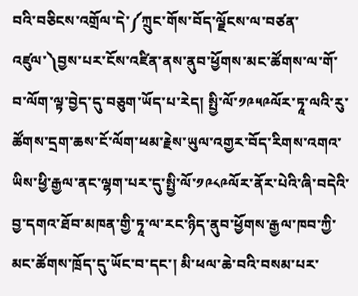བའི་བཅིངས་འགྲོལ་དེ་༼ཀྲུང་གོས་བོད་ལྗོངས་ལ་བཙན་འཛུལ་༽བྱས་པར་ངོས་འཛིན་ནས་ནུབ་ཕྱོགས་མང་ཚོགས་ལ་གོ་བ་ལོག་ལྟ་བྱེད་དུ་བཅུག་ཡོད་པ་རེད། སྤྱི་ལོ་༡༩༥༩ལོར་ཏཱ་ལའི་རུ་ཚོགས་དྲག་ཆས་ངོ་ལོག་ཕམ་རྗེས་ཡུལ་འགྱར་བོད་རིགས་འགའ་ཡིས་ཕྱི་རྒྱལ་ནང་ལྷག་པར་དུ་སྤྱི་ལོ་༡༩༨༩ལོར་ནོར་པེའི་ཞི་བདེའི་བྱ་དགའ་ཐོབ་མཁན་གྱི་ཏཱ་ལ་རང་ཉིད་ནུབ་ཕྱོགས་རྒྱལ་ཁབ་ཀྱི་མང་ཚོགས་ཁྲོད་དུ་ཡོང་བ་དང་། མི་ཕལ་ཆེ་བའི་བསམ་པར་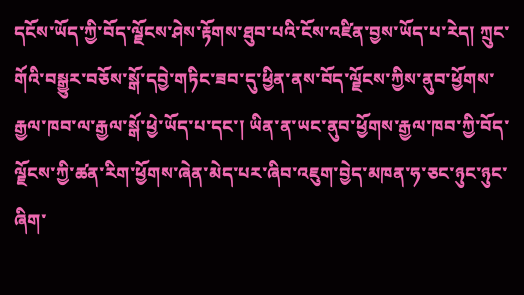དངོས་ཡོད་ཀྱི་བོད་ལྗོངས་ཤེས་རྟོགས་ཐུབ་པའི་ངོས་འཛིན་བྱས་ཡོད་པ་རེད། ཀྲུང་གོའི་བསྒྱུར་བཅོས་སྒོ་དབྱེ་གཏིང་ཟབ་དུ་ཕྱིན་ནས་བོད་ལྗོངས་ཀྱིས་ནུབ་ཕྱོགས་རྒྱལ་ཁབ་ལ་རྒྱལ་སྒོ་ཕྱེ་ཡོད་པ་དང་། ཡིན་ན་ཡང་ནུབ་ཕྱོགས་རྒྱལ་ཁབ་ཀྱི་བོད་ལྗོངས་ཀྱི་ཚན་རིག་ཕྱོགས་ཞེན་མེད་པར་ཞིབ་འཇུག་བྱེད་མཁན་ཧ་ཅང་ཉུང་ཉུང་ཞིག་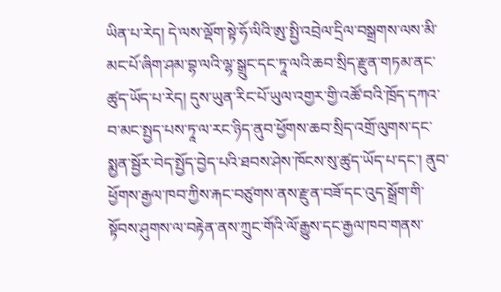ཡིན་པ་རེད། དེ་ལས་ལྡོག་སྟེ་ཧོ་ལིའི་ཨུ་སྤྱི་འབྲེལ་དྲིལ་བསྒྲགས་ལས་མི་མང་པོ་ཞིག་ཤམ་བྷ་ལའི་ལྷ་སྒྲུང་དང་ཏཱ་ལའི་ཆབ་སྲིད་རྫུན་གཏམ་ནང་ཚུད་ཡོད་པ་རེད། དུས་ཡུན་རིང་པོ་ཡུལ་འགྱར་གྱི་འཚོ་བའི་ཁྲོད་དཀའ་བ་མང་སྤྱད་པས་ཏཱ་ལ་རང་ཉིད་ནུབ་ཕྱོགས་ཆབ་སྲིད་འགྲོ་ལུགས་དང་སྨྱན་སྦྱོར་བེད་སྤྱོད་བྱེད་པའི་ཐབས་ཤེས་ཁོངས་སུ་ཚུད་ཡོད་པ་དང་། ནུབ་ཕྱོགས་རྒྱལ་ཁབ་ཀྱིས་རྐང་བཙུགས་ནས་རྫུན་བཟོ་དང་འུད་སྒྲོག་གི་སྟོབས་ཤུགས་ལ་བརྟེན་ནས་ཀྲུང་གོའི་ལོ་རྒྱུས་དང་རྒྱལ་ཁབ་གནས་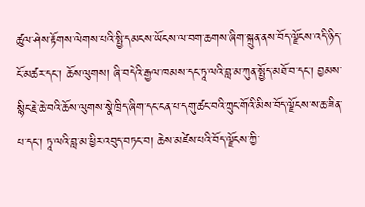ཚུལ་ཤེས་རྟོགས་ལེགས་པའི་སྤྱི་དམངས་ཡོངས་ལ་བག་ཆགས་ཞིག་སྐྲུན་ནས་བོད་ལྗོངས་འདི་ཉིད་ངོ་མཚར་དང་། ཆོས་ལུགས། ཞི་བདེའི་རྒྱལ་ཁམས་དང་ཏཱ་ལའི་བླ་མ་ཀུན་སྤྱོད་མཐོ་བ་དང་། བྱམས་སྙིང་རྗེ་ཆེ་བའི་ཆོས་ལུགས་སྣེ་ཁྲིད་ཞིག་དང་ངན་པ་དགུ་ཚང་བའི་ཀྲུང་གོའི་མིས་བོད་ལྗོངས་ས་ཆ་ཟིན་པ་དང་། ཏཱ་ལའི་བླ་མ་ཕྱིར་འབུད་བཏང་བ། ཆེས་མཛེས་པའི་བོད་ལྗོངས་ཀྱི་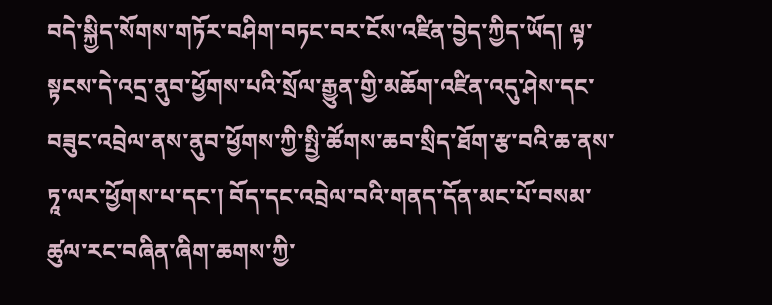བདེ་སྐྱིད་སོགས་གཏོར་བཤིག་བཏང་བར་ངོས་འཛིན་བྱེད་ཀྱིད་ཡོད། ལྟ་སྟངས་དེ་འདྲ་ནུབ་ཕྱོགས་པའི་སྲོལ་རྒྱུན་གྱི་མཆོག་འཛིན་འདུ་ཤེས་དང་བཟུང་འབྲེལ་ནས་ནུབ་ཕྱོགས་ཀྱི་སྤྱི་ཚོགས་ཆབ་སྲིད་ཐོག་རྩ་བའི་ཆ་ནས་ཏཱ་ལར་ཕྱོགས་པ་དང་། བོད་དང་འབྲེལ་བའི་གནད་དོན་མང་པོ་བསམ་ཚུལ་རང་བཞིན་ཞིག་ཆགས་ཀྱི་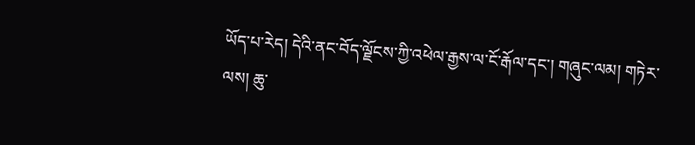ཡོད་པ་རེད། དེའི་ནང་བོད་ལྗོངས་ཀྱི་འཕེལ་རྒྱས་ལ་ངོ་རྒོལ་དང་། གཞུང་ལམ། གཏེར་ལས། ཆུ་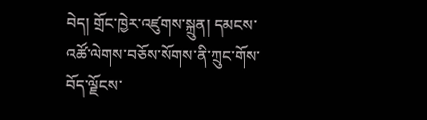བེད། གྲོང་ཁྱེར་འཛུགས་སྐྲུན། དམངས་འཚོ་ལེགས་བཅོས་སོགས་ནི་ཀྲུང་གོས་བོད་ལྗོངས་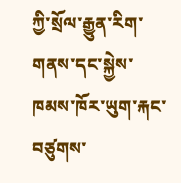ཀྱི་སྲོལ་རྒྱུན་རིག་གནས་དང་སྐྱེས་ཁམས་ཁོར་ཡུག་རྐང་བཙུགས་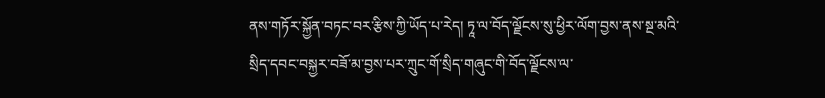ནས་གཏོར་སྐྱོན་བཏང་བར་རྩིས་ཀྱི་ཡོད་པ་རེད། ཏཱ་ལ་བོད་ལྗོངས་སུ་ཕྱིར་ལོག་བྱས་ནས་སྔ་མའི་སྲིད་དབང་བསྐྱར་བཟོ་མ་བྱས་པར་ཀྲུང་གོ་སྲིད་གཞུང་གི་བོད་ལྗོངས་ལ་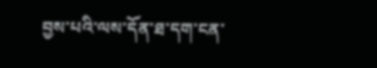བྱས་པའི་ལས་དོན་ཐ་དག་ངན་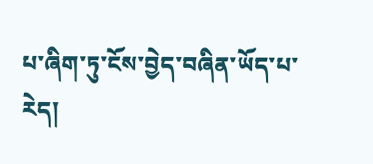པ་ཞིག་ཏུ་ངོས་བྱེད་བཞིན་ཡོད་པ་རེད།